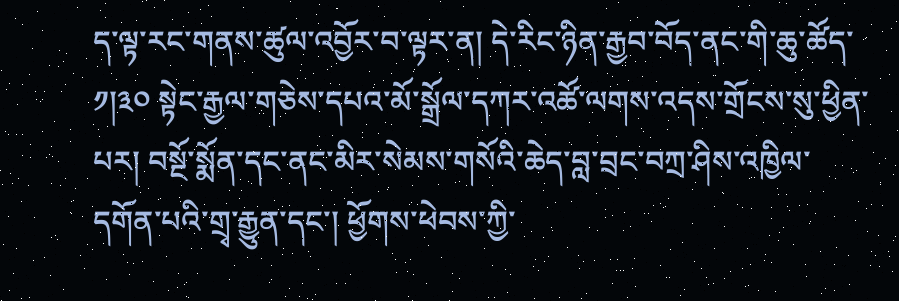ད་ལྟ་རང་གནས་ཚུལ་འབྱོར་བ་ལྟར་ན། དེ་རིང་ཉིན་རྒྱབ་བོད་ནང་གི་ཆུ་ཚོད་ ༡།༣༠ སྟེང་རྒྱལ་གཅེས་དཔའ་མོ་སྒྲོལ་དཀར་འཚོ་ལགས་འདས་གྲོངས་སུ་ཕྱིན་པར། བསྔོ་སྨོན་དང་ནང་མིར་སེམས་གསོའི་ཆེད་བླ་བྲང་བཀྲ་ཤིས་འཁྱིལ་དགོན་པའི་གྲྭ་རྒྱུན་དང་། ཕྱོགས་ཕེབས་ཀྱི་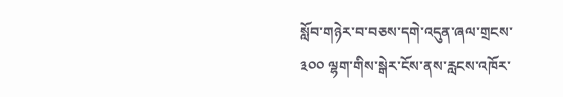སློབ་གཉེར་བ་བཅས་དགེ་འདུན་ཞལ་གྲངས་ ༣༠༠ ལྷག་གིས་སྒེར་ངོས་ནས་རླངས་འཁོར་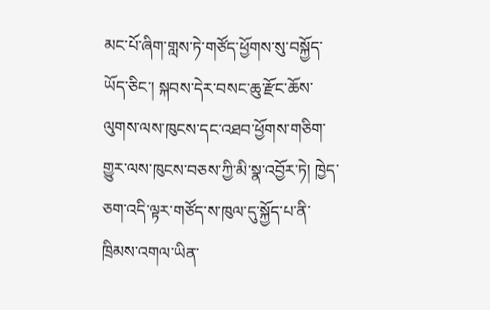མང་པོ་ཞིག་གླས་ཏེ་གཙོད་ཕྱོགས་སུ་བསྐྱོད་ཡོད་ཅིང་། སྐབས་དེར་བསང་ཆུ་རྫོང་ཆོས་ལུགས་ལས་ཁུངས་དང་འཐབ་ཕྱོགས་གཅིག་གྱུར་ལས་ཁུངས་བཅས་ཀྱི་མི་སྣ་འབྱོར་ཏེ། ཁྱེད་ཅག་འདི་ལྟར་གཙོད་ས་ཁུལ་དུ་སྐྱོད་པ་ནི་ཁྲིམས་འགལ་ཡིན་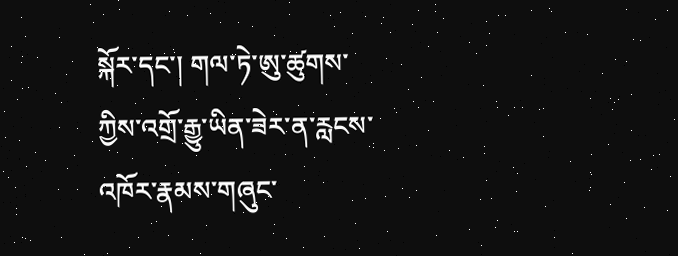སྐོར་དང་། གལ་ཏེ་ཨུ་ཚུགས་ཀྱིས་འགྲོ་རྒྱུ་ཡིན་ཟེར་ན་རླངས་འཁོར་རྣམས་གཞུང་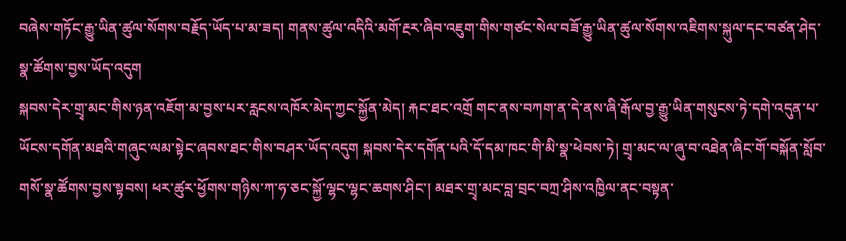བཞེས་གཏོང་རྒྱུ་ཡིན་ཚུལ་སོགས་བརྗོད་ཡོད་པ་མ་ཟད། གནས་ཚུལ་འདིའི་མགོ་རྔར་ཞིབ་འཇུག་གིས་གཙང་སེལ་བཟོ་རྒྱུ་ཡིན་ཚུལ་སོགས་འཇིགས་སྐུལ་དང་བཙན་ཤེད་སྣ་ཚོགས་བྱས་ཡོད་འདུག
སྐབས་དེར་གྲྭ་མང་གིས་ཉན་འཇོག་མ་བྱས་པར་རླངས་འཁོར་མེད་ཀྱང་སྐྱོན་མེད། རྐང་ཐང་འགྲོ གང་ནས་བཀག་ན་དེ་ནས་ཞི་རྒོལ་བྱ་རྒྱུ་ཡིན་གསུངས་ཏེ་དགེ་འདུན་པ་ཡོངས་དགོན་མཐའི་གཞུང་ལམ་སྟེང་ཞབས་ཐང་གིས་བཤར་ཡོད་འདུག སྐབས་དེར་དགོན་པའི་དོ་དམ་ཁང་གི་མི་སྣ་ཕེབས་ཏེ། གྲྭ་མང་ལ་ཞུ་བ་འཐེན་ཞིང་གོ་བསྐོན་སློབ་གསོ་སྣ་ཚོགས་བྱས་སྟབས། ཕར་ཚུར་ཕྱོགས་གཉིས་ཀ་ཧ་ཅང་སྐྱོ་ལྷང་ལྷང་ཆགས་ཤིང་། མཐར་གྲྭ་མང་བླ་བྲང་བཀྲ་ཤིས་འཁྱིལ་ནང་བསྟན་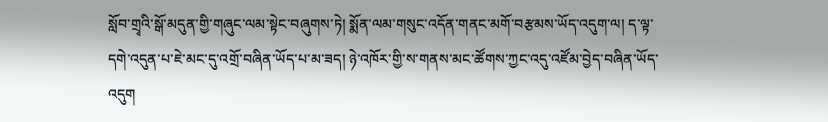སློབ་གྲྭའི་སྒོ་མདུན་གྱི་གཞུང་ལམ་སྟེང་བཞུགས་ཏེ། སྨོན་ལམ་གསུང་འདོན་གནང་མགོ་བརྩམས་ཡོད་འདུག་ལ། ད་ལྟ་དགེ་འདུན་པ་ཇེ་མང་དུ་འགྲོ་བཞིན་ཡོད་པ་མ་ཟད། ཉེ་འཁོར་གྱི་ས་གནས་མང་ཚོགས་ཀྱང་འདུ་འཛོམ་བྱེད་བཞིན་ཡོད་འདུག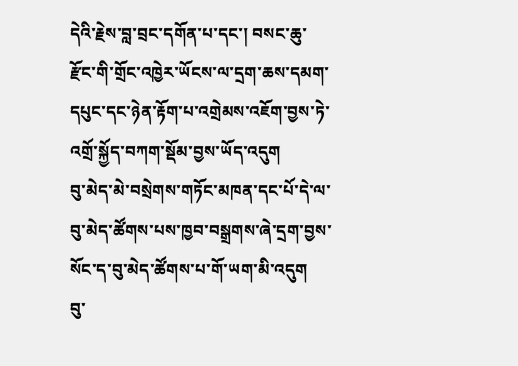དེའི་རྗེས་བླ་བྲང་དགོན་པ་དང་། བསང་ཆུ་རྫོང་གི་གྲོང་འཁྱེར་ཡོངས་ལ་དྲག་ཆས་དམག་དཔུང་དང་ཉེན་རྟོག་པ་འགྲེམས་འཇོག་བྱས་ཏེ་འགྲོ་སྐྱོད་བཀག་སྡོམ་བྱས་ཡོད་འདུག
བུ་མེད་མེ་བསྲེགས་གཏོང་མཁན་དང་པོ་དེ་ལ་བུ་མེད་ཚོགས་པས་ཁྱབ་བསྒྲགས་ཞེ་དྲག་བྱས་སོང་ད་བུ་མེད་ཚོགས་པ་གོ་ཡག་མི་འདུག
བུ་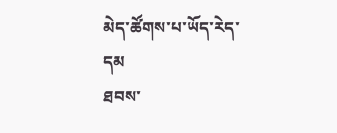མེད་ཚོགས་པ་ཡོད་རེད་དམ
ཐབས་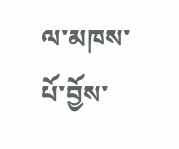ལ་མཁས་པོ་བྱོས་